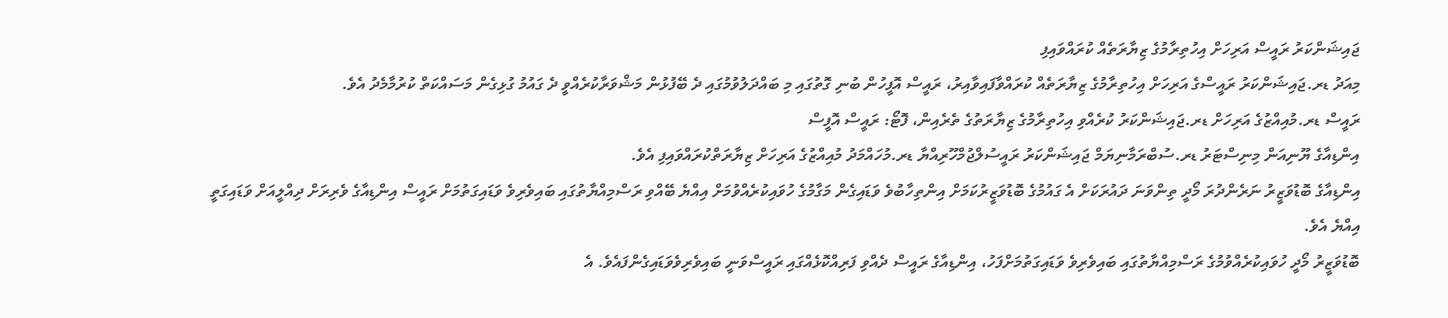ޖައިޝަންކަރު ރައީސް އަރިހަށް އިހުތިރާމުގެ ޒިޔާރަތެއް ކުރައްވައިފި
މިއަދު ޑރ.ޖައިޝަންކަރު ރައީސްގެ އަރިހަށް އިހުތިރާމުގެ ޒިޔާރަތެއް ކުރައްވާފައިވާއިރު، ރައީސް އޮފީހުން ބުނި ގޮތުގައި މި ބައްދަލުވުމުގައި ދެ ބޭފުޅުން މަޝްވަރާކުރެއްވީ ދެ ގައުމު ގުޅިގެން މަސައްކަތް ކުރުމާމެދު އެވެ.
ރައީސް ޑރ.މުއިއްޒުގެ އަރިހަށް ޑރ.ޖައިޝަންކަރު ކުރެއްވި އިހުތިރާމުގެ ޒިޔާރަތުގެ ތެރެއިން، ފޮޓޯ: ރައީސް އޮފީސް
އިންޑިއާގެ ޔޫނިއަން މިނިސްޓަރު ޑރ.ސުބްރަމާނިޔަމް ޖައިޝަންކަރު ރައީސުލްޖުމްހޫރިއްޔާ ޑރ.މުހައްމަދު މުއިއްޒުގެ އަރިހަށް ޒިޔާރަތްކުރައްވައިފި އެވެ.
އިންޑިއާގެ ބޮޑުވަޒީރު ނަރެންދުރަ މޯދީ ތިންވަނަ ދައުރަކަށް އެ ގައުމުގެ ބޮޑުވަޒީރުކަމަށް އިންތިހާބުވެ ވަޑައިގެން މަގާމުގެ ހުވައިކުރެއްވުމަށް އިއްޔެ ބޭއްވި ރަސްމިއްޔާތުގައި ބައިވެރިވެ ވަޑައިގަތުމަށް ރައީސް އިންޑިއާގެ ވެރިރަށް ދިއްލީއަށް ވަޑައިގަތީ އިއްޔެ އެވެ.
ބޮޑުވަޒީރު މޯދީ ހުވައިކުރެއްވުމުގެ ރަސްމިއްޔާތުގައި ބައިވެރިވެ ވަޑައިގަތުމަށްފަހު، އިންޑިއާގެ ރައީސް ދެއްވި ފަރިއްކޮޅެއްގައި ރައީސްވަނީ ބައިވެރިވެވަޑައިގެންފައެވެ. އެ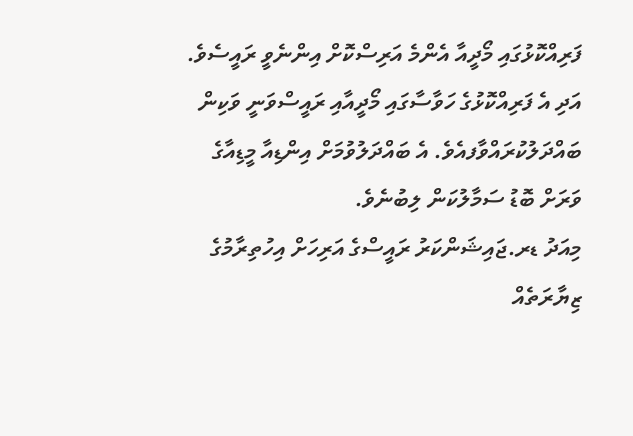ފަރިއްކޮޅުގައި މޯދީއާ އެންމެ އަރިސްކޮށް އިންނެވީ ރައީސެވެ.
އަދި އެ ފަރިއްކޮޅުގެ ހަވާސާގައި މޯދީއާއި ރައީސްވަނީ ވަކިން ބައްދަލުކުރައްވާފއެވެ. އެ ބައްދަލުވުމަށް އިންޑިއާ މީޑިއާގެ ވަރަށް ބޮޑު ސަމާލުކަން ލިބުނެވެ.
މިއަދު ޑރ.ޖައިޝަންކަރު ރައީސްގެ އަރިހަށް އިހުތިރާމުގެ ޒިޔާރަތެއް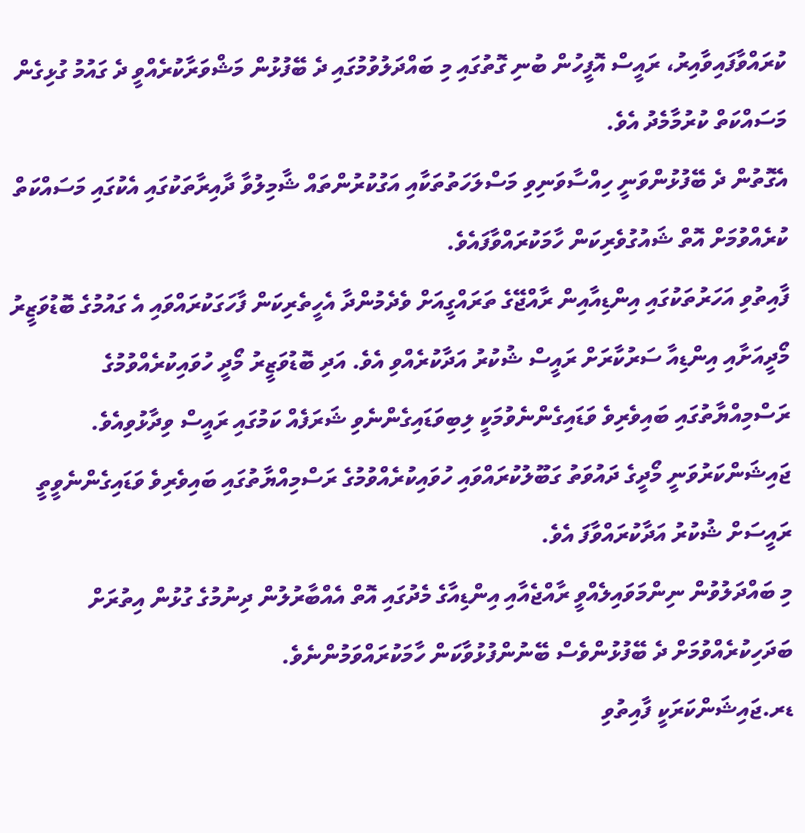ކުރައްވާފައިވާއިރު، ރައީސް އޮފީހުން ބުނި ގޮތުގައި މި ބައްދަލުވުމުގައި ދެ ބޭފުޅުން މަޝްވަރާކުރެއްވީ ދެ ގައުމު ގުޅިގެން މަސައްކަތް ކުރުމާމެދު އެވެ.
އެގޮތުން ދެ ބޭފުޅުންވަނީ ހިއްސާވަނިވި މަސްލަހަތުތަކާއި އަގުކުރުންތައް ޝާމިލުވާ ދާއިރާތަކުގައި އެކުގައި މަސައްކަތް ކުރެއްވުމަށް އޮތް ޝައުގުވެރިކަން ހާމަކުރައްވާފައެވެ.
ފާއިތުވި އަހަރުތަކުގައި އިންޑިއާއިން ރާއްޖޭގެ ތަރައްގީއަށް ވެދެމުންދާ އެހީތެރިކަން ފާހަގަކުރައްވައި އެ ގައުމުގެ ބޮޑުވަޒީރު މޯދީއަށާއި އިންޑިއާ ސަރުކާރަށް ރައީސް ޝުކުރު އަދާކުރެއްވި އެވެ. އަދި ބޮޑުވަޒީރު މޯދީ ހުވައިކުރެއްވުމުގެ ރަސްމިއްޔާތުގައި ބައިވެރިވެ ވަޑައިގެންނެވުމަކީ ލިބިވަޑައިގެންނެވި ޝަރަފެއް ކަމުގައި ރައީސް ވިދާޅުވިއެވެ.
ޖައިޝަންކަރުވަނީ މޯދީގެ ދައުވަތު ގަބޫލުކުރައްވައި ހުވައިކުރެއްވުމުގެ ރަސްމިއްޔާތުގައި ބައިވެރިވެ ވަޑައިގެންނެވީތީ ރައީސަށް ޝުކުރު އަދާކުރައްވާފަ އެވެ.
މި ބައްދަލުވުން ނިންމަވައިލެއްވީ ރާއްޖެއާއި އިންޑިއާގެ މެދުގައި އޮތް އެއްބާރުލުން ދިނުމުގެ ގުޅުން އިތުރަށް ބަދަހިކުރެއްވުމަށް ދެ ބޭފުޅުންވެސް ބޭނުންފުޅުވާކަން ހާމަކުރައްވަމުންނެވެ.
ޑރ.ޖައިޝަންކަރަކީ ފާއިތުވި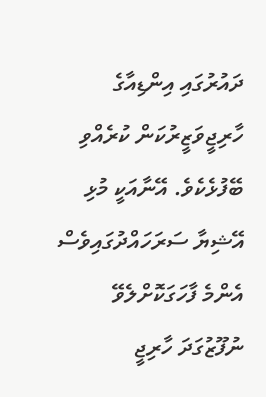ދައުރުގައި އިންޑިއާގެ ހާރިޖީވަޒީރުކަން ކުރެއްވި ބޭފުޅެކެވެ. އޭނާއަކީ މުޅި އޭޝިޔާ ސަރަހައްދުގައިވެސް އެންމެ ފާހަގަކޮށްލެވޭ ނުފޫޒުގަދަ ހާރިޖީ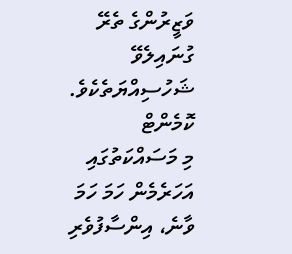ވަޒީރުންގެ ތެރޭ ގުނައިލެވޭ ޝަހުސިއްޔަތެކެވެ.
ކޮމެންޓް
މި މަސައްކަތުގައި އަހަރެމެން ހަމަ ހަމަ ވާނެ، އިންސާފުވެރި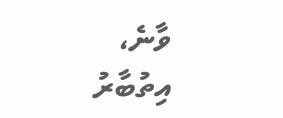ވާނެ، އިތުބާރު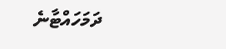ދަމަހައްޓާނެ